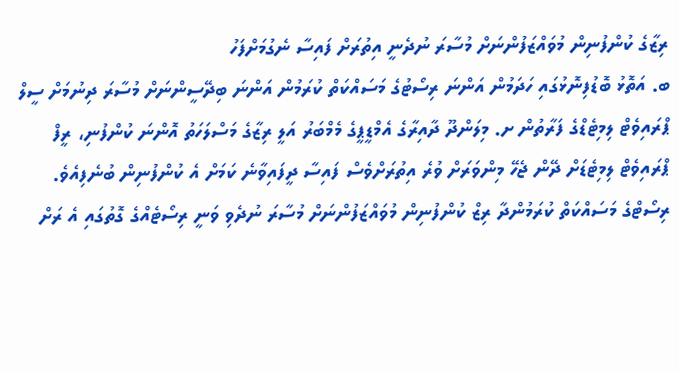ރިޒާގެ ކުންފުނިން މުވައްޒަފުންނަށް މުސާރަ ނުދެނީ އިތުރަށް ފައިސާ ނެގުމަށްފަހު
ބ. އަތޮޅު ބޮޑުފިނޮޅުގައި ހަދަމުން އަންނަ ރިސޯޓުގެ މަސައްކަތް ކުރަމުން އަންނަ ބިދޭސީންނަށް މުސާރަ ދިނުމަށް ސީލް ޕްރައިވެޓް ލިމިޓެޑްގެ ފަރާތުން ށ. މިލަންދޫ ދާއިރާގެ އެމްޑީޕީގެ މެމްބަރު އަލީ ރިޒާގެ މަސްލަހަތު އޮންނަ ކުންފުނި، ރީފް ޕްރައިވެޓް ލިމިޓެޑަށް ދޭން ޖެހޭ މިންވަރަށް ވުރެ އިތުރަށްވެސް ފައިސާ ދީފައިވާނެ ކަމަށް އެ ކުންފުނިން ބުނެފިއެވެ.
ރިސޯޓްގެ މަސައްކަތް ކުރަމުންދާ ރިޒް ކުންފުނިން މުވައްޒަފުންނަށް މުސާރަ ނުދެވި ވަނީ ރިސޯޓެއްގެ ގޮތުގައި އެ ރަށް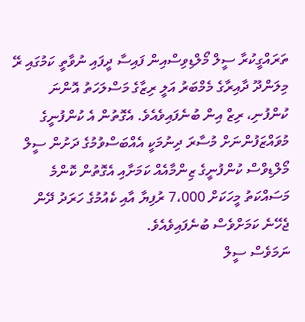ތަރައްގީކުރާ ސީލް މޯލްޑިވިސްއިން ފައިސާ ދީފައި ނުވާތީ ކަމުގައި ރޭ މިލަންދޫ ދާއިރާގެ މެމްބަރު އަލީ ރިޒާގެ މަސްލަހަތު އޮންނަ ކުންފުނި، ރިޒް އިން ބުނެފައިވެއެވެ. އެގޮތުން އެ ކުންފުނީގެ މުވައްޒަފުންނަށް މުސާރަ ދިނުމަކީ އެއްބަސްވުމުގެ ދަށުން ސީލް މޯލްޑިވްސް ކުންފުނީގެ ޒިންމާއެއް ކަމަށާއި އެގޮތުން ކޮންމެ މަސައްކަތު މީހަކަށް 7،000 ރުފިޔާ އާއި ކެއުމުގެ ހަރަދު ދޭން ޖެހޭނެ ކަމަށްވެސް ބުނެފައިވެއެވެ.
ނަމަވެސް ސީލް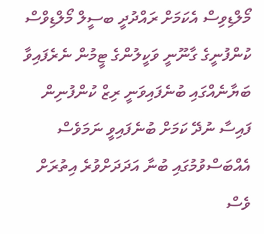މޯލްޑިވިސް އެކަމަށް ރައްދުދީ ބސީލް މޯލްޑިވްސް ކުންފުނީގެ ގާނޫނީ ވަކީލުންގެ ޓީމުން ނެރެފައިވާ ބަޔާނެއްގައި ބުނެފައިވަނީ ރިޒް ކުންފުނިން ފައިސާ ނުދޭ ކަމަށް ބުނެފައިވީ ނަމަވެސް އެއްބަސްވުމުގައި ބުނާ އަދަދަށްވުރެ އިތުރަށް ވެސް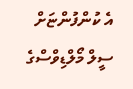އެ ކުންފުންޏަށް ސީލް މޯލްޑިވްސްގެ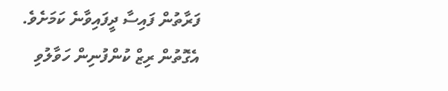ފަރާތުން ފައިސާ ދީފައިވާނެ ކަމަށެވެ.
އެގޮތުން ރިޒް ކުންފުނިން ހަވާލުވި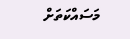މަސައްކަތަށް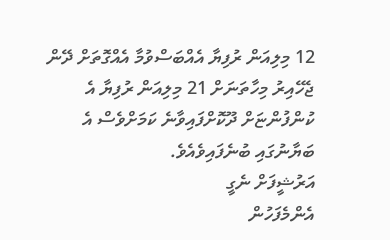12 މިލިއަން ރުފިޔާ އެއްބަސްވުމާ އެއްގޮތަށް ދޭން ޖެހޭއިރު މިހާތަނަށް 21 މިލިއަން ރުފިޔާ އެ ކުންފުންޏަށް ދޫކޮށްފައިވާނެ ކަމަށްވެސް އެ ބަޔާނުގައި ބުނެފައިވެއެވެ.
އަރުޝީފަށް ނެގީ
އެންމެފަހުން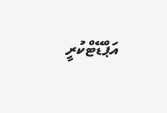އަޕްޑޭޓްކުރީ